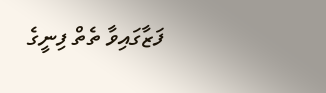ފަޒާގައިވާ ތެތް ފިނީގެ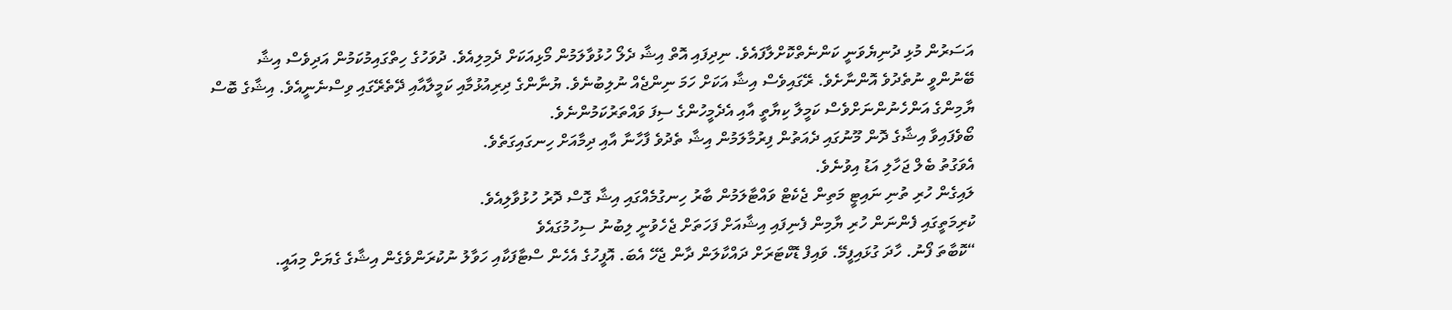އަސަރުން މުޅި ދުނިޔެވަނީ ކަންނެތްކޮށްލާފައެވެ. ނިދިފައި އޮތް އިޝާ ދެލޯ ހުޅުވާލަމުން މޯޅިއަކަށް ދެމިލިއެވެ. ދުވަހުގެ ހިތްގައިމުކަމުން އަދިވެސް އިޝާ ބޭނުންވީ ނުތެދުވެ އޮންނާށެވެ. ރޭގައިވެސް އިޝާ އަކަށް ހަމަ ނިންޖެއް ނުލިބުނެވެ. ޔުނާންގެ ދިރިއުޅުމާއި ކަމީލާއާއި ދޭތެރޭގައި ވިސްނެނީއެވެ. އިޝާގެ ބޮސް ޔާމިންގެ އަންހެނުންނަށްވެސް ކަމީލާ ކިޔާތީ އާއި އެދެމީހުންގެ ސިފަ ވައްތަރުކަމުންނެވެ.
ބޯވެފައިވާ އިޝާގެ ދޮން މޫނުގައި ދެއަތުން ފިރުމާލަމުން އިޝާ ތެދުވެ ފާހާނާ އާއި ދިމާއަށް ހިނގައިގަތެވެ.
އެވަގުތު ބެލް ޖަހާލި އަޑު އިވުނެވެ.
ލައިގެން ހުރި ތުނި ނައިޓީ މަތިން ޖެކެޓް ވައްޓާލަމުން ބާރު ހިނގުމެއްގައި އިޝާ ގޮސް ދޮރު ހުޅުވާލިއެވެ.
ކުރިމަތީގައި ފެންނަން ހުރި ޔާމިން ފެނިފައި އިޝާއަށް ފަހަތަށް ޖެހެވުނީ ލިބުނު ސިހުމުގައެވެ
“ކޮބާތަ ފޯނު. ހާދަ ގުޅައިފީމޭ. ވައިފް ޑޮކްޓަރަށް ދައްކާލަން ދާން ޖެހޭ އެބަ. އޮފީހުގެ އެހެން ސްޓާފަކާއި ހަވާލު ނުކުރަންވެގެން އިޝާގެ ގެޔަށް މިއައީ.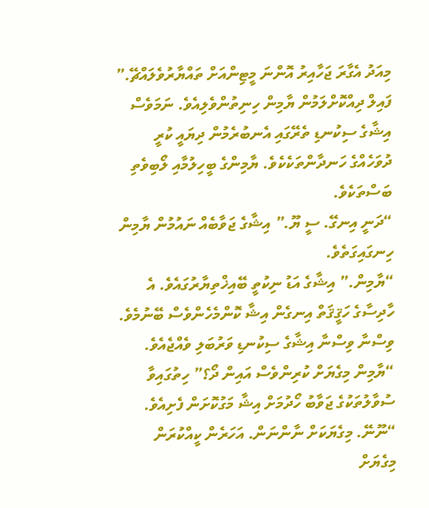މިއަދު އެގާރަ ޖަހާއިރު އޮންނަ މީޓިންއަށް ތައްޔާރުވެލައްޗޭ.” ފައިލް ދިއްކޮށްލަމުން ޔާމިން ހިނިތުންވެލިއެވެ. ނަމަވެސް އިޝާގެ ސިކުނޑި ތެރޭގައި އެނބުރެމުން ދިޔައީ ކުރީ ދުވަހެއްގެ ހަނދާންތަކެކެވެ. ޔާމިންގެ ބީހިލުމާއި ލޯބިވެތި ބަސްތަކެވެ.
“ދަނީ އިނގޭ. ސީ ޔޫ.” އިޝާގެ ޖަވާބެއް ނައުމުން ޔާމިން ހިނގައިގަތެވެ.
“ޔާމިން.” އިޝާގެ އަޑު ނިކުތީ ބޭއިޚްތިޔާރުގައެވެ. އެ ހާދިސާގެ ހަޤީޤަތް އިނގެން އިޝާ ކޮންމެހެންވެސް ބޭނުމެވެ. ވިސްނާ ވިސްނާ އިޝާގެ ސިކުނޑި ވަރުބަލި ވެއްޖެއެވެ.
“ޔާމިން މިގެޔަށް ކުރިންވެސް އައިން ދޯ؟” ހިތުގައިވާ ސުވާލުތަކުގެ ޖަވާބު ހޯދުމަށް އިޝާ މަގުކޮށަން ފެށިއެވެ.
“ނޫނޭ. މިގެޔަކަށް ނާންނަން. އަހަރެން ކީއްކުރަން މިގެޔަށް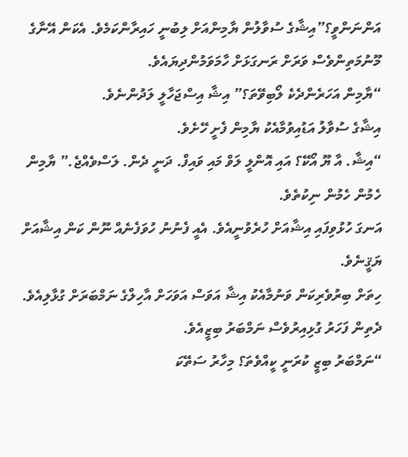އަންނަންވީ؟”އިޝާގެ ސުވާލުން ޔާމިންއަށް ލިބުނީ ހައިރާންކަމެވެ. އެކަން އޭނާގެ މޫނުމަތިންވެސް ވަރަށް ރަނގަޅަށް ހާމަވަމުންދިޔައެވެ.
“ޔާމިން އަހަރެންދެކެ ލޯބިވޭތަ؟” އިޝާ އިސްޖަހާލީ ލަދުންނެވެ.
އިޝާގެ ސުވާލު އަޑުއިވުމާއެކު ޔާމިން ފެށީ ހޭށެވެ.
“އިޝާ. އާ ޔޫ އޯކޭ؟ އައި އޮންލީ ލަވް މައި ވައިފް. ދަނީ ދެން. ލަސްވެއްޖެ.” ޔާމިން ހެމުން ހެމުން ނިކުތެވެ.
އަނގަ ހުޅުވިފައި އިޝާއަށް ހުރެވުނީއެވެ. އެއީ ފެނުނު ހުވަފެނެއް ނޫން ކަން އިޝާއަށް ޔަޤީނެވެ.
ހިތަށް ބިރުވެރިކަން ވަނުމާއެކު އިޝާ އަވަސް އަވަހަށް އާހިލްގެ ނަމްބަރަށް ގުޅާލިއެވެ. ދެތިން ފަހަރު ގުޅިއިރުވެސް ނަމްބަރު ބިޒީއެވެ.
“ނަމްބަރު ބިޒީ ކުރަނީ ކީއްވެތަ؟ މިހާރު ސަތޭކަ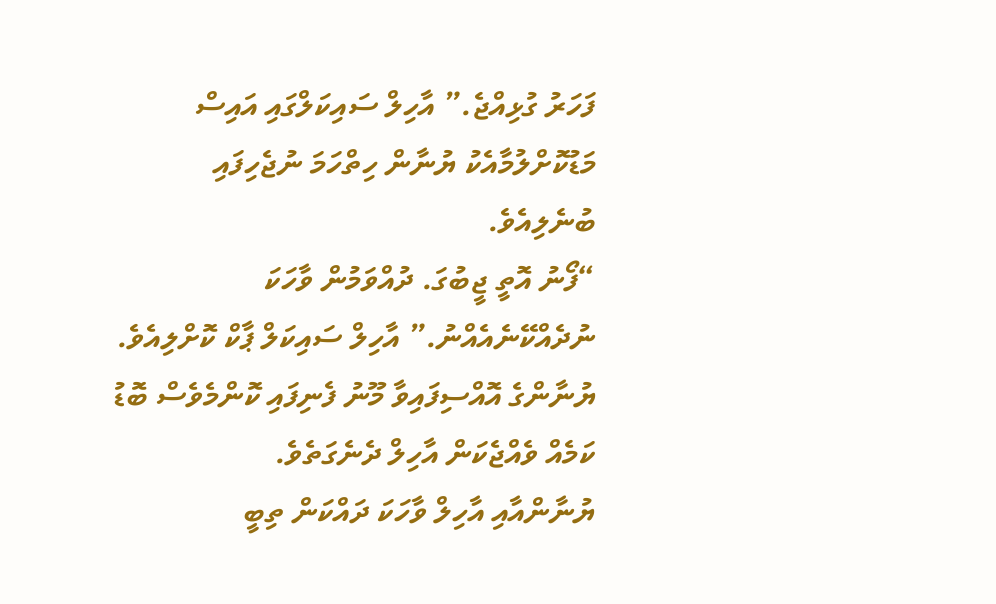ފަހަރު ގުޅިއްޖެ.” އާހިލް ސައިކަލްގައި އައިސް މަޑުކޮށްލުމާއެކު ޔުނާން ހިތްހަމަ ނުޖެހިފައި ބުނެލިއެވެ.
“ފޯނު އޮތީ ޖީބުގަ. ދުއްވަމުން ވާހަކަ ނުދެއްކޭނެއެއްނު.” އާހިލް ސައިކަލް ޕާކް ކޮށްލިއެވެ.
ޔުނާންގެ އޮއްސިފައިވާ މޫނު ފެނިފައި ކޮންމެވެސް ބޮޑު ކަމެއް ވެއްޖެކަން އާހިލް ދެނެގަތެވެ.
ޔުނާންއާއި އާހިލް ވާހަކަ ދައްކަން ތިބީ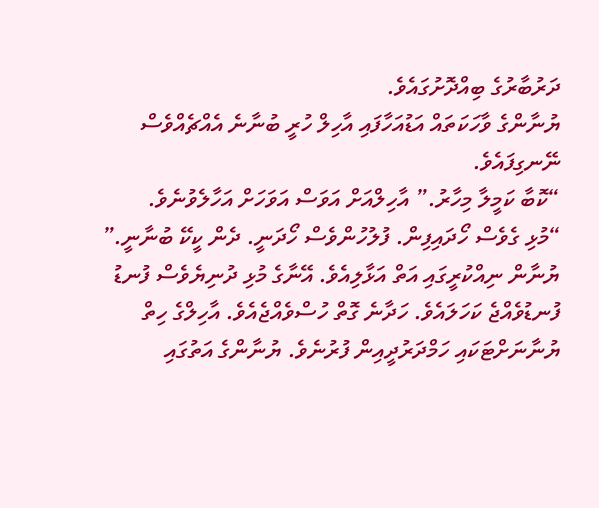ދަރުބާރުގެ ބިއްދޮށުގައެވެ.
ޔުނާންގެ ވާހަކަތައް އަޑުއަހާފައި އާހިލް ހުރީ ބުނާނެ އެއްޗެއްވެސް ނޭނގިފައެވެ.
“ކޮބާ ކަމީލާ މިހާރު.” އާހިލްއަށް އަވަސް އަވަހަށް އަހާލެވުނެވެ.
“މުޅި ގެވެސް ހޯދައިފިން. ފުލުހުންވެސް ހޯދަނީ. ދެން ކީކޭ ބުނާނީ.” ޔުނާން ނިއްކުރީގައި އަތް އަޅާލިއެވެ. އޭނާގެ މުޅި ދުނިޔެވެސް ފުނޑު ފުނޑުވެއްޖެ ކަހަލައެވެ. ހަދާނެ ގޮތް ހުސްވެއްޖެއެވެ. އާހިލްގެ ހިތް ޔުނާނަށްޓަކައި ހަމްދަރުދީއިން ފުރުނެވެ. ޔުނާންގެ އަތުގައި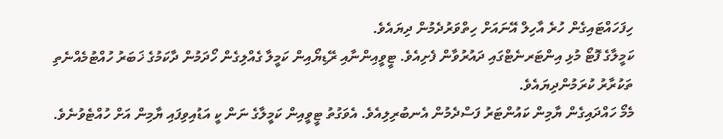ހިފަހައްޓައިގެން ހުރެ އާހިލް އޭނައަށް ހިތްވަރުދެމުން ދިޔައެވެ.
ކަމީލާގެ ފޮޓޯ މުޅި އިންޓަރނެޓްގައި ދައުރުވާން ފެށިއެވެ. ޓީވީއިންނާއި ރޭޑިޔޯއިން ކަމީލާ ގެއްލިގެން ހޯދަމުން ދާކަމުގެ ޚަބަރު ހުއްޓުމެއްނެތި ތަކުރާރު ކުރަމުންދިޔައެވެ.
މެމޯ ހައްދައިގެން ޔާމިން ކައުންޓަރު ފަސްދެމުން އެނބުރިލިއެވެ. އެވަގުތު ޓީވީއިން ކަމީލާގެ ނަން ކީ އަޑުއިވިފައި ޔާމިން އަށް ހުއްޓެވުނެވެ.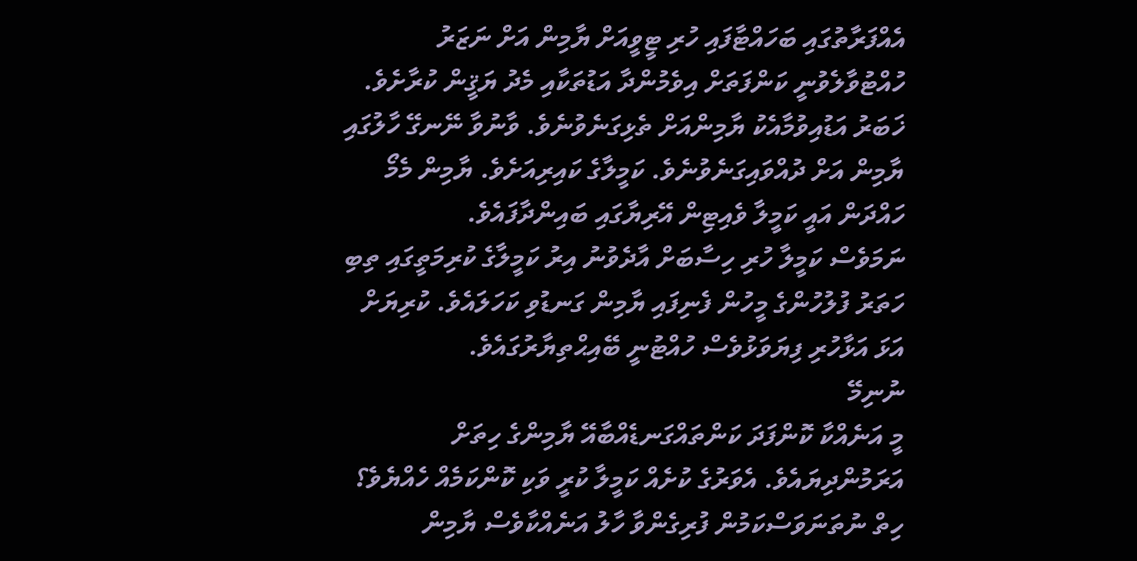އެއްފަރާތުގައި ބަހައްޓާފައި ހުރި ޓީވީއަށް ޔާމިން އަށް ނަޒަރު ހުއްޓުވާލެވުނީ ކަންފަތަށް އިވެމުންދާ އަޑުތަކާއި މެދު ޔަޤީން ކުރާށެވެ.
ޚަބަރު އަޑުއިވުމާއެކު ޔާމިންއަށް ތެޅިގަނެވުނެވެ. ވާނުވާ ނޭނގޭ ހާލުގައި ޔާމިން އަށް ދުއްވައިގަނެވުނެވެ. ކަމީލާގެ ކައިރިއަށެވެ. ޔާމިން މެމޯ ހައްދަން އައީ ކަމީލާ ވެއިޓިން އޭރިޔާގައި ބައިންދާފައެވެ.
ނަމަވެސް ކަމީލާ ހުރި ހިސާބަށް އާދެވުނު އިރު ކަމީލާގެ ކުރިމަތީގައި ތިބި ހަތަރު ފުލުހުންގެ މީހުން ފެނިފައި ޔާމިން ގަނޑުވި ކަހަލައެވެ. ކުރިޔަށް އަޅަ އަޅާހުރި ފިޔަވަޅުވެސް ހުއްޓުނީ ބޭއިޙްތިޔާރުގައެވެ.
ނުނިމޭ
މީ އަނެއްކާ ކޮންފަދަ ކަންތައްގަނޑެއްބާއޭ ޔާމިންގެ ހިތަށް އަރަމުންދިޔައެވެ. އެވަރުގެ ކުށެއް ކަމީލާ ކުރީ ވަކި ކޮންކަމެއް ހެއްޔެވެ؟
ހިތް ނުތަނަވަސްކަމުން ފުރިގެންވާ ހާލު އަނެއްކާވެސް ޔާމިން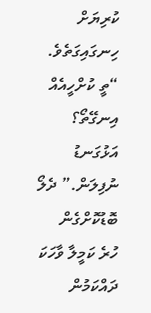ކުރިޔަށް ހިނގައިގަތެވެ.
“ތީ ކުށްހީއެއް އިނގޭތޯ؟ އަޅުގަނޑު ނުފިލަން.” ދެލޯ ބޮޑުކޮށްގެން ހުރެ ކަމީލާ ވާހަކަ ދައްކަމުން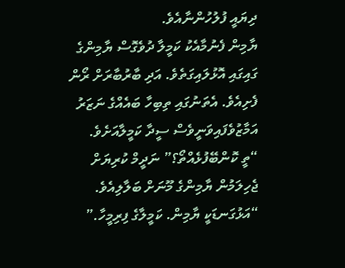ދިޔައީ ފުލުހުންނާއެވެ.
ޔާމިން ފެނުމާއެކު ކަމީލާ ދުވެގޮސް ޔާމިންގެ ގައިގައި އޮޅުލައިގަތެވެ. އަދި ބާރުބާރަށް ރޯން ފެށިއެވެ. އެތަނުގައި ތިބިހާ ބައެއްގެ ނަޒަރު އަމާޒުވެފައިވަނީވެސް ސީދާ ކަމީލާއަށެވެ.
“ތީ ކޮންބޭފުޅެއްތޯ؟” ނަދީމް ކުރިޔަށް ޖެހިލަމުން ޔާމިންގެ މޫނަށް ބަލާލިއެވެ.
“އަޅުގަނޑަކީ ޔާމިން. ކަމީލާގެ ފިރިމީހާ.”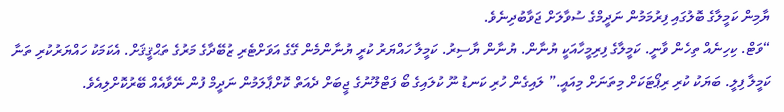ޔާމިން ކަމީލާގެ ބޮލުގައި ފިރުމަމުން ނަދީމްގެ ސުވާލަށް ޖަވާބުދިނެވެ.
“ވަޓް. ކިހިނެއް ތިހެން ވާނީ. ކަމީލާގެ ފިރިމީހާއަކީ ޔުނާން. ޔުނާން ޔާސިރު. ކަމީލާ ހައްޔަރު ކުރީ ޔުނާންމެން ގޭގެ އަވަށްޓެރި ޒުބޭދާގެ މަރުގެ ތަޙްޤީޤަށް. އެކަމަކު ހައްޔަރުކުރި ތަނާ ކަމީލާ ފިލީ. ބަޔަކު ކުރި ރިޕޯޓަކަށް މިތަނަށް މިއައީ.” ލައިގެން ހުރި ކަނޑު ނޫ ކުލައިގެ ބޯ ފަޓްލޫނުގެ ޖީބަށް ދެއަތް ކޮށްޕާލަމުން ނަދީމް ފުން ނޭވާއެއް ބޭރުކޮށްލިއެވެ.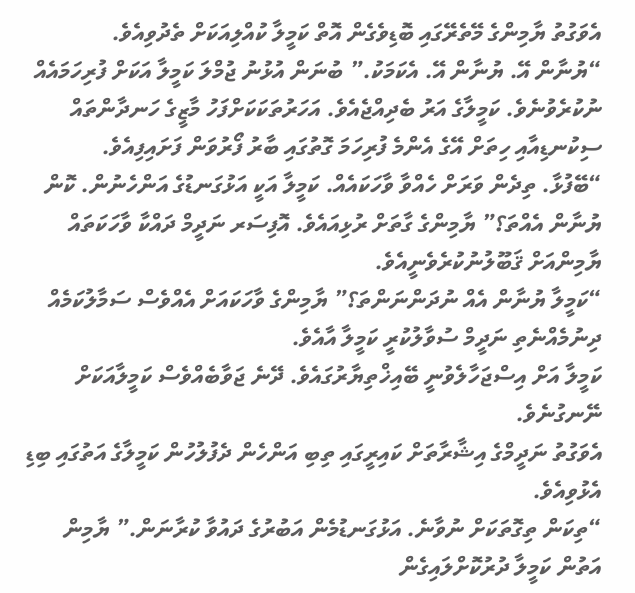އެވަގުތު ޔާމިންގެ މޭތެރޭގައި ބޮޑިވެގެން އޮތް ކަމީލާ ކުއްލިއަކަށް ތެދުވިއެވެ.
“ޔުނާން އޭ. ޔުނާން އޭ. އެކަމަކު.” ބުނަން އުޅުނު ޖުމްލަ ކަމީލާ އަކަށް ފުރިހަމައެއް ނުކުރެވުނެވެ. ކަމީލާގެ އަރު ބެދިއްޖެއެވެ. އަހަރުތަކަކަށްފަހު މާޒީގެ ހަނދާންތައް ސިކުނޑިއާއި ހިތަށް އޭގެ އެންމެ ފުރިހަމަ ގޮތުގައި ބާރު ފޯރުވަން ފަށައިފިއެވެ.
“ބޭފުޅާ. ތިދެން ވަރަށް ހެއްވާ ވާހަކައެއް. ކަމީލާ އަކީ އަޅުގަނޑުގެ އަންހެނުން. ކޮން ޔުނާން އެއްތަ؟” ޔާމިންގެ ގާތަށް ރުޅިއައެވެ. އޮފިސަރ ނަދީމް ދައްކާ ވާހަކަތައް ޔާމިންއަށް ޤަބޫލުނުކުރެވެނީއެވެ.
“ކަމީލާ ޔުނާން އެއް ނުދަންނަންތަ؟” ޔާމިންގެ ވާހަކައަށް އެއްވެސް ސަމާލުކަމެއް ދިނުމެއްނެތި ނަދީމް ސުވާލުކުރީ ކަމީލާ އާއެވެ.
ކަމީލާ އަށް އިސްޖަހާލެވުނީ ބޭއިޚްތިޔާރުގައެވެ. ދޭނެ ޖަވާބެއްވެސް ކަމީލާއަކަށް ނޭނގުނެވެ.
އެވަގުތު ނަދީމްގެ އިޝާރާތަށް ކައިރީގައި ތިބި އަންހެން ދެފުލުހުން ކަމީލާގެ އަތުގައި ބިޑި އެޅުވިއެވެ.
“ތިކަން ތިގޮތަކަށް ނުވާނެ. އަޅުގަނޑުމެން އަބުރުގެ ދައުވާ ކުރާނަން.” ޔާމިން އަތުން ކަމީލާ ދުރުކޮށްލައިގެން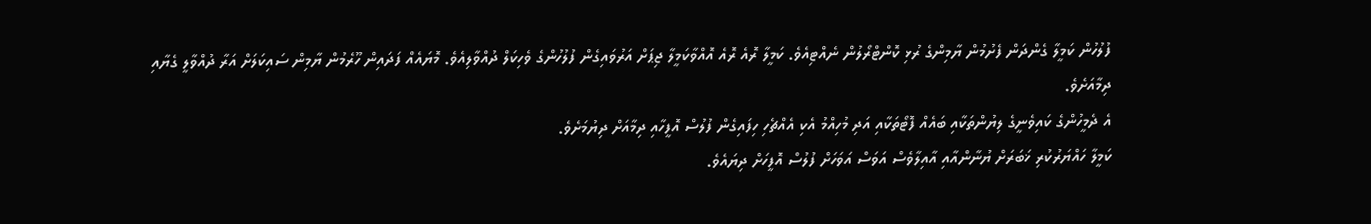ފުލުހުން ކަމީލާ ގެންދަން ފެށުމުން ޔާމިންގެ ރުޅި ކޮންޓްރޯލުން ނެއްޓިއެވެ. ކަމީލާ ރޮއެ ރޮއެ އޮއްވާކަމީލާ ޖިޕަށް އަރުވައިގެން ފުލުހުންގެ ވެހިކަލް ދުއްވާލިއެވެ. މޮޔައެއް ފަދައިން ހޫރެމުން ޔާމިން ސައިކަލަށް އަރާ ދުއްވާލީ ގެޔާއި ދިމާއަށެވެ.
އެ ދެމީހުންގެ ކައިވެނީގެ ލިޔުންތަކާއި ބައެއް ފޮޓޯތަކާއި އަދި މުހިއްމު އެކި އެއްޗެހި ހިފައިގެން ފުލުސް އޮފީހާއި ދިމާއަށް ދިޔުމަށެވެ.
ކަމީލާ ހައްޔަރުކުރި ޚަބަރަށް ޔުނާންއާއި އާއިލާވެސް އަވަސް އަވަހަށް ފުލުސް އޮފީހަށް ދިޔައެވެ.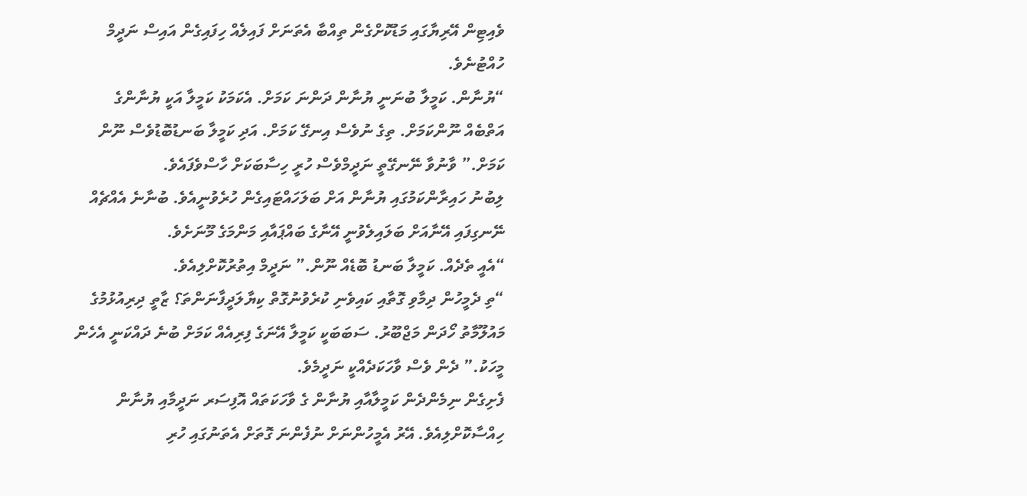ވެއިޓިން އޭރިޔާގައި މަޑުކޮށްގެން ތިއްބާ އެތަނަށް ފައިލެއް ހިފައިގެން އައިސް ނަދީމް ހުއްޓުނެވެ.
“ޔުނާން. ކަމީލާ ބުނަނީ ޔުނާން ދަންނަ ކަމަށް. އެކަމަކު ކަމީލާ އަކީ ޔުނާންގެ އަތްބެއް ނޫންކަމަށް. ތިގެ ނުވެސް އިނގޭ ކަމަށް. އަދި ކަމީލާ ބަނޑުބޮޑުވެސް ނޫން ކަމަށް.” ވާނުވާ ނޭނގޭތީ ނަދީމްވެސް ހުރީ ހިސާބަކަށް ހާސްވެފައެވެ.
ލިބުނު ހައިރާންކަމުގައި ޔުނާން އަށް ބަލަހައްޓައިގެން ހުރެވުނީއެވެ. ބުނާނެ އެއްޗެއް ނޭނގިފައި އޭނާއަށް ބަލައިލެވުނީ އޭނާގެ ބައްޕައާއި މަންމަގެ މޫނަށެވެ.
“އެއީ ތެދެއް. ކަމީލާ ބަނޑު ބޮޑެއް ނޫން.” ނަދީމް އިތުރުކޮށްލިއެވެ.
“ތި ދެމީހުން ދިމާވި ގޮތާއި ކައިވެނި ކުރެވުނުގޮތް ކިޔާލަދީފާނަންތަ؟ ޒާތީ ދިރިއުޅުމުގެ މައުލޫމާތު ހޯދަން މަޖްބޫރު. ސަބަބަކީ ކަމީލާ އޭނަގެ ފިރިއެއް ކަމަށް ބުނެ ދައްކަނީ އެހެން މީހަކު.” ދެން ވެސް ވާހަކަދެއްކީ ނަދީމެވެ.
ފެށިގެން ނިމެންދެން ކަމީލާއާއި ޔުނާން ގެ ވާހަކަތައް އޮފިސަރ ނަދީމާއި ޔުނާން ހިއްސާކޮށްލިއެވެ. އޭރު އެމީހުންނަށް ނުފެންނަ ގޮތަށް އެތަނުގައި ހުރި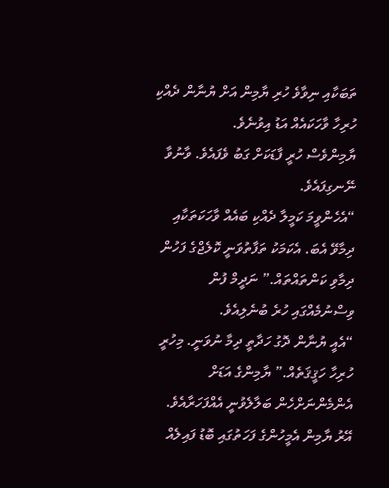ތަބަކާއި ނިވާވެ ހުރި ޔާމިން އަށް ޔުނާން ދެއްކި ހުރިހާ ވާހަކައެއް އަޑު އިވުނެވެ.
ޔާމިންވެސް ހުރީ ފާޑަކަށް ގަބު ވެފައެވެ. ވާނުވާ ނޭނގިފައެވެ.
“އެހެންވީމަ ކަމީލާ ދެއްކި ބައެއް ވާހަކަތަކާއި ދިމާވޭ އެބަ. އެކަމަކު ތަފާތުވަނީ ކޮލެޖްގެ ފަހުން ދިމާވި ކަންތައްތައް.” ނަދީމް ފުން ވިސްނުމެއްގައި ހުރެ ބުނެލިއެވެ.
“އެއީ ޔުނާން ދޮގު ހަދާތީ ދިމާ ނުވަނީ. މިހުރީ ހުރިހާ ހަޤީޤަތެއް.” ޔާމިންގެ އަޑަށް އެންމެންނަށްހެން ބަލާލެވުނީ އެއްފަހަރާއެވެ.
އޭރު ޔާމިން އެމީހުންގެ ފަހަތުގައި ބޮޑު ފައިލެއް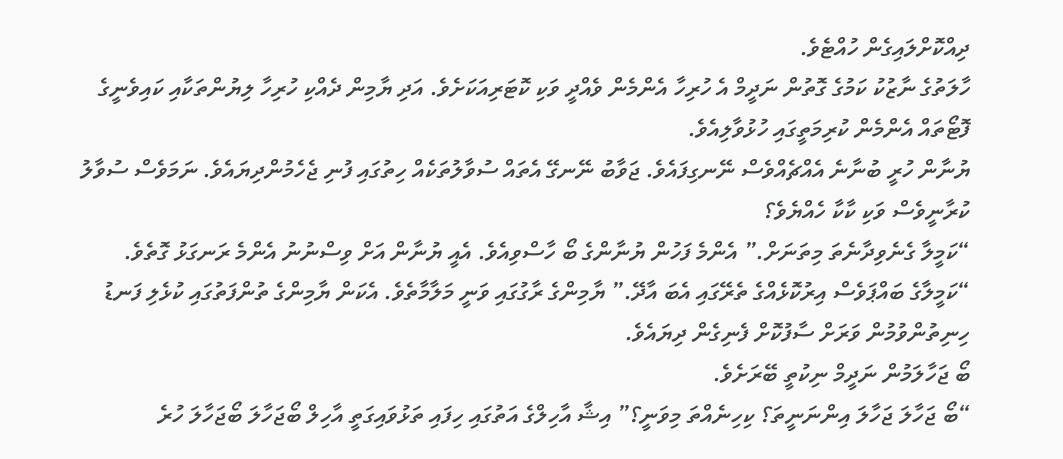ދިއްކޮށްލައިގެން ހުއްޓެވެ.
ހާލަތުގެ ނާޒުކު ކަމުގެ ގޮތުން ނަދީމް އެ ހުރިހާ އެންމެން ވެއްދީ ވަކި ކޮޓަރިއަކަށެވެ. އަދި ޔާމިން ދެއްކި ހުރިހާ ލިޔުންތަކާއި ކައިވެނީގެ ފޮޓޯތައް އެންމެން ކުރިމަތީގައި ހުޅުވާލިއެވެ.
ޔުނާން ހުރީ ބުނާނެ އެއްޗެއްވެސް ނޭނގިފައެވެ. ޖަވާބު ނޭނގޭ އެތައް ސުވާލުތަކެއް ހިތުގައި ފުނި ޖެހެމުންދިޔައެވެ. ނަމަވެސް ސުވާލު ކުރާނީވެސް ވަކި ކާކާ ހެއްޔެވެ؟
“ކަމީލާ ގެނެވިދާނެތަ މިތަނަށް.” އެންމެ ފަހުން ޔުނާންގެ ބޯ ހާސްވިއެވެ. އެއީ ޔުނާން އަށް ވިސްނުނު އެންމެ ރަނގަޅު ގޮތެވެ.
“ކަމީލާގެ ބައްޕަވެސް އިރުކޮޅެއްގެ ތެރޭގައި އެބަ އާދޭ.” ޔާމިންގެ ރާގުގައި ވަނީ މަލާމާތެވެ. އެކަން ޔާމިންގެ ތުންފަތުގައި ކުޅެލި ފަނޑު ހިނިތުންވުމުން ވަރަށް ސާފުކޮށް ފެނިގެން ދިޔައެވެ.
ބޯ ޖަހާލަމުން ނަދީމް ނިކުތީ ބޭރަށެވެ.
“ބޯ ޖަހާލަ ޖަހާލަ އިންނަނީތަ؟ ކިހިނެއްތަ މިވަނީ؟” އިޝާ އާހިލްގެ އަތުގައި ހިފައި ތަޅުވައިގަތީ އާހިލް ބޯޖަހާލަ ބޯޖަހާލަ ހުރެ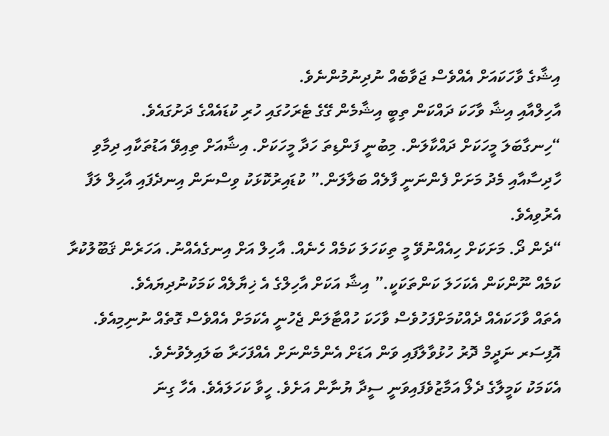އިޝާގެ ވާހަކައަށް އެއްވެސް ޖަވާބެއް ނުދިނުމުންނެވެ.
އާހިލްއާއި އިޝާ ވާހަކަ ދައްކަން ތިބީ އިޝާމެން ގޭގެ ޓެރަހުގައި ހުރި ކުޑައެއްގެ ދަށުގައެވެ.
“ހިނގާބަލަ މީހަކަށް ދައްކާލަން. މިބުނީ ފަންޑިތަ ހަދާ މީހަކަށް. އިޝާއަށް ތިއިވޭ އަޑުތަކާއި ދިމާވި ހާދިސާއާއި މެދު މަށަށް ފެންނަނީ ފާލެއް ބަލާލަން.” ކުޑައިރުކޮޅަކު ވިސްނަން އިނދެފައި އާހިލް ލަފާ އެރުވިއެވެ.
“ދެން ދޯ. މަށަކަށް ހިއެއްނުވޭ މީ ތިކަހަލަ ކަމެއް ހެނެއް. އާހިލް އަށް އިނގެއެއްނު. އަހަރެން ޤަބޫލުކުރާ ކަމެއް ނޫންކަން އެކަހަލަ ކަންތަކަކީ.” އިޝާ އަކަށް އާހިލްގެ އެ ޚިޔާލެއް ކަމަކުނުދިޔައެވެ.
އެތައް ވާހަކައެއް ދެއްކުމަށްފަހުވެސް ވާހަކަ ހުއްޓާލަން ޖެހުނީ އެކަމަށް އެއްވެސް ގޮތެއް ނުނިމިއެވެ.
އޮފިސަރ ނަދީމް ދޮރު ހުޅުވާލާފައި ވަން އަޑަށް އެންމެންނަށް އެއްފަހަރާ ބަލައިލެވުނެވެ.
އެކަމަކު ކަމީލާގެ ދެލޯ އަމާޒުވެފައިވަނީ ސީދާ ޔުނާން އަށެވެ. ހީވާ ކަހަލައެވެ. އެހާ ގިނަ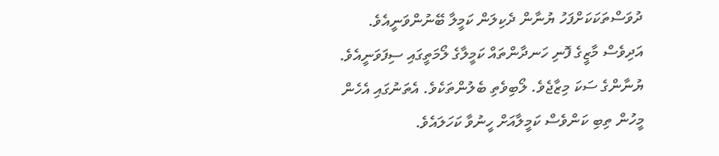ދުވަސްތަކަކަށްފަހު ޔުނާން ދެކިލަން ކަމީލާ ބޭނުންވަނީއެވެ. އަދިވެސް މާޒީގެ ފޮނި ހަނދާންތައް ކަމީލާގެ ލޯމަތީގައި ސިފަވަނީއެވެ. ޔުނާންގެ ސަކަ މިޒާޖެވެ. ލޯބިވެތި ބެލުންތަކެވެ. އެތަނުގައި އެހެން މީހުން ތިބި ކަންވެސް ކަމީލާއަށް ހީނުވާ ކަހަލައެވެ.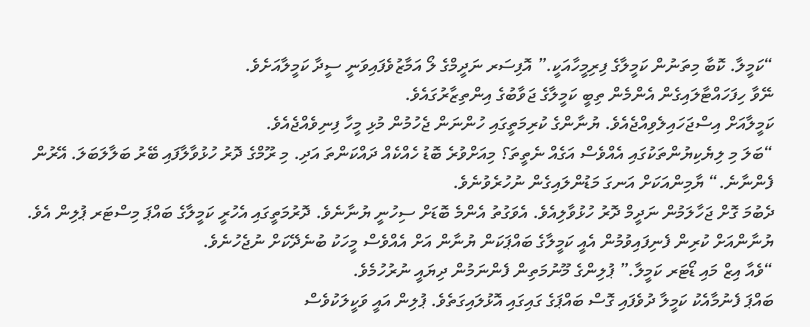“ކަމީލާ. ކޮބާ މިތަނުން ކަމީލާގެ ފިރިމީހާއަކީ.” އޮފިސަރ ނަދީމްގެ ލޯ އަމާޒުވެފައިވަނީ ސީދާ ކަމީލާއަށެވެ.
ނޭވާ ހިފަހައްޓާލައިގެން އެންމެން ތިބީ ކަމީލާގެ ޖަވާބުގެ އިންތިޒާރުގައެވެ.
ކަމީލާއަށް އިސްޖަހައިލެވިއްޖެއެވެ. ޔުނާންގެ ކުރިމަތީގައި ހުންނަން ޖެހުމުން މުޅި މީހާ ފިނިވެއްޖެއެވެ.
“ބަލަ މި ލިޔެކިޔުންތަކުގައި އެއްވެސް އަގެއް ނެތީތަ؟ މިއަށްވުރެ ބޮޑު ހެއްކެއް ދައްކަންތަ އަދި. މި ރޫމްގެ ދޮރު ހުޅުވާލާފައި ބޭރު ބަލާލަބަލަ. އޭރުން ފެންނާނެ.“ ޔާމިންއަކަށް އަނގަ މަޑުންލައިގެން ނުހުރެވުނެވެ.
ދެބުމަ ގޮށް ޖަހާލަމުން ނަދީމް ދޮރު ހުޅުވާލިއެވެ. އެވަގުތު އެންމެ ބޮޑަށް ސިހުނީ ޔުނާނެވެ. ދޮރުމަތީގައި އެހުރީ ކަމީލާގެ ބައްޕަ މިސްޓަރ ޕުލިން އެވެ. ޔުނާންއަށް ކުރިން ފެނިފައިވުމުން އެއީ ކަމީލާގެ ބައްޕަކަން ޔުނާން އަށް އެއްވެސް މީހަކު ބުނެދޭކަށް ނުޖެހުނެވެ.
“ވެއާ އިޒް މައި ޑޯޓަރ ކަމީލާ.” ޕުލިންގެ މޫނުމަތިން ފެންނަމުން ދިޔައީ ނުރުހުމެވެ.
ބައްޕަ ފެނުމާއެކު ކަމީލާ ދުވެފައި ގޮސް ބައްޕަގެ ގައިގައި އޮޅުލައިގަތެވެ. ޕުލިން އައީ ވަކީލަކުވެސް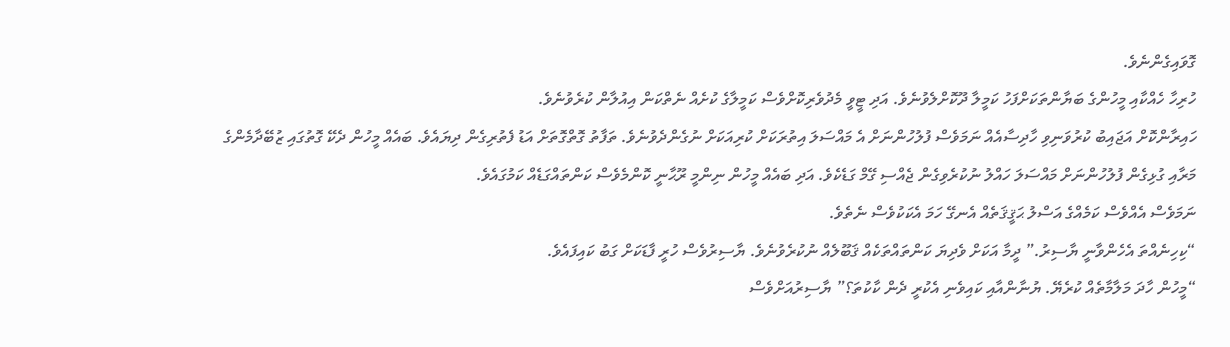ގޮވައިގެންނެވެ.
ހުރިހާ ހެއްކާއި މީހުންގެ ބަޔާންތަކަށްފަހު ކަމީލާ ދޫކޮށްލެވުނެވެ. އަދި ޓީވީ މެދުވެރިކޮށްވެސް ކަމީލާގެ ކުށެއް ނެތްކަން އިއުލާން ކުރެވުނެވެ.
ހައިރާންކޮށް އަޖައިބު ކުރުވަނިވި ހާދިސާއެއް ނަމަވެސް ފުލުހުންނަށް އެ މައްސަލަ އިތުރަކަށް ކުރިއަކަށް ނުގެންދެވުނެވެ. ތަފާތު ގޮތްގޮތަށް އަޑު ފެތުރިގެން ދިޔައެވެ. ބައެއް މީހުން ދެކޭ ގޮތުގައި ޒުބޭދާމެންގެ މަރާއި ގުޅިގެން ފުލުހުންނަށް މައްސަލަ ހައްލު ނުކުރެވިގެން ޖެއްސި ގޭމް ގަޑެކެވެ. އަދި ބައެއް މީހުން ނިންމީ ރޫޙާނީ ކޮންމެވެސް ކަންތައްގަޑެއް ކަމުގައެވެ.
ނަމަވެސް އެއްވެސް ކަމެއްގެ އަސްލު ޙަޤީޤަތެއް އެނގޭ ހަމަ އެކަކުވެސް ނެތެވެ.
“ކިހިނެއްތަ އެހެންވާނީ ޔާސިރު.” ދީމާ އަކަށް ވެދިޔަ ކަންތައްތަކެއް ޤަބޫލެއް ނުކުރެވުނެވެ. ޔާސިރުވެސް ހުރީ ފާޑަކަށް ގަބު ކައިފައެވެ.
“މީހުން ހާދަ މަލާމާތެއް ކުރެޔޭ. ޔުނާންއާއި ކައިވެނި އެކުރީ ދެން ކާކުތަ؟” ޔާސިރުއަށްވެސް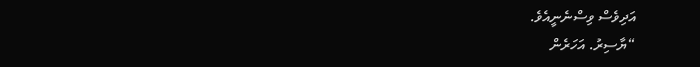އަދިވެސް ވިސްނެނީއެވެ.
“ޔާސިރު. އަހަރެން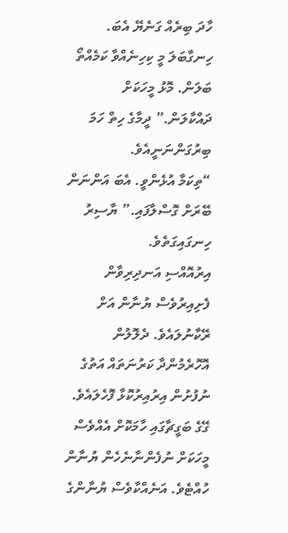ހާދަ ބިރެއް ގަނެޔޭ އެބަ. ހިނގާބަލަ މީ ކިހިނެއްވާ ކަމެއްތޯ ބަލަން. މޮޅު މީހަކަށް ދައްކާލަން.” ދީމާގެ ހިތް ހަމަ ބިރުގަންނަނީއެވެ.
“ތިކަމާ އުޅެންވީ. އެބަ އަންނަން ބޭރަށް ގޮސްލާފައި.” ޔާސިރު ހިނގައިގަތެވެ.
އިރުއޮއްސި އަނދިރިވާން ފެށިއިރުވެސް ޔުނާން އަށް ރޭކާނުލައެވެ. ދެލޮލުން އޮހޮރެމުންދާ ކަރުނަތައް އަތުގެ ނުފުށުން އިރުއިރުކޮޅާ ފޮހެލައެވެ. ގޭގެ ބަގީޗާގައި ހާމަކޮށް އެއްވެސް މީހަކަށް ނުފެންނާނެހެން ޔުނާން ހުއްޓެވެ. އަނެއްކާވެސް ޔުނާންގެ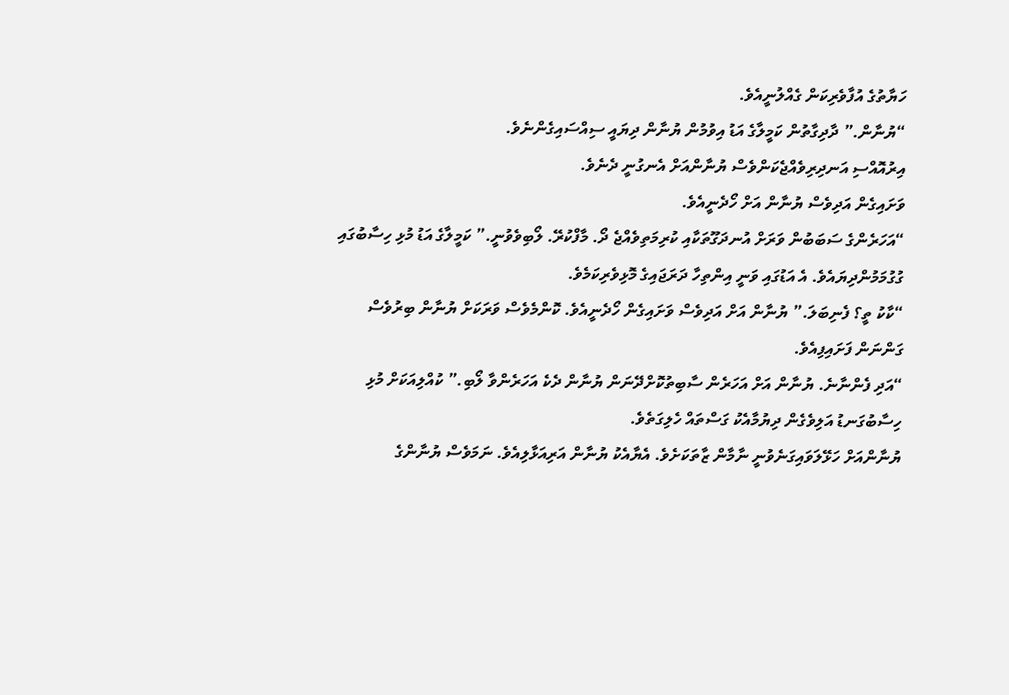ހަޔާތުގެ އުފާވެރިކަން ގެއްލުނީއެވެ.
“ޔުނާން.” ދާދިގާތުން ކަމީލާގެ އަޑު އިވުމުން ޔުނާން ދިޔައީ ސިއްސައިގެންނެވެ.
އިރުއޮއްސި އަނދިރިވެއްޖެކަންވެސް ޔުނާންއަށް އެނގުނީ ދެނެވެ.
ވަށައިގެން އަދިވެސް ޔުނާން އަށް ހޯދެނީއެވެ.
“އަހަރެންގެ ސަބަބުން ވަރަށް އުނދަގޫތަކާއި ކުރިމަތިވެއްޖެ ދޯ. މާފްކުރޭ. ލޯބިވެވުނީ.” ކަމީލާގެ އަޑު މުޅި ހިސާބުގައި ގުގުމަމުންދިޔައެވެ. އެ އަޑުގައި ވަނީ އިންތިހާ ދަރަޖައިގެ މޮޅިވެރިކަމެވެ.
“ކާކު ތީ؟ ފެނިބަލަ.” ޔުނާން އަށް އަދިވެސް ވަށައިގެން ހޯދެނީއެވެ. ކޮންމެވެސް ވަރަކަށް ޔުނާން ބިރުވެސް ގަންނަން ފަށައިފިއެވެ.
“އަދި ފެންނާނެ. ޔުނާން އަށް އަހަރެން ސާބިތުކޮށްދޭނަން ޔުނާން ދެކެ އަހަރެންވާ ލޯބި.” ކުއްލިއަކަށް މުޅި ހިސާބުގަނޑު އަލިވެގެން ދިޔުމާއެކު ގަސްތައް ހެލިގަތެވެ.
ޔުނާންއަށް ހަޅޭލަވައިގަނެވުނީ ނާމާން ޒާތަކަށެވެ. އެޔާއެކު ޔުނާން އަރިއަޅާލިއެވެ. ނަމަވެސް ޔުނާންގެ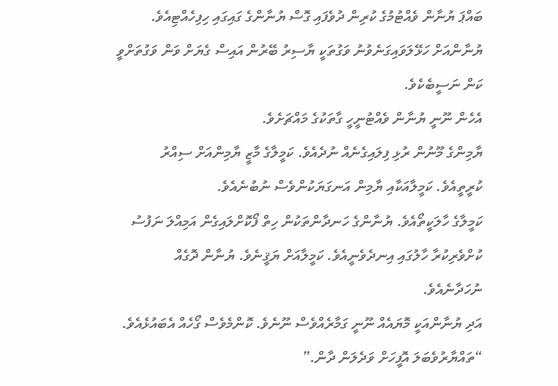ބައްޕަ ޔުނާން ވެއްޓުމުގެ ކުރިން ދުވެފައި ގޮސް ޔުނާންގެ ގައިގައި ހިފިހެއްޓިއެވެ. ޔުނާންއަށް ހަޅޭލަވައިގަނެވުނު ވަގުތަކީ ޔާސިރު ބޭރުން އައިސް ގެޔަށް ވަން ވަގުތަށްވީ ކަން ނަސީބެކެވެ.
އެހެން ނޫނީ ޔުނާން ވެއްޓުނީހީ ގާތަކުގެ މައްޗަށެވެ.
ޔާމިންގެ މޫނުން ރުޅި ފިލައިގެނެއް ނުދެއެވެ. ކަމީލާގެ މާޒީ ޔާމިންއަށް ސިއްރު ކުރީތީއެވެ. ކަމީލާއަކާއި ޔާމިން އަނގަޔަކުންވެސް ނުބުނެއެވެ.
ކަމީލާގެ ހާލަކީތޯއެވެ. ޔުނާންގެ ހަނދާންތަކުން ހިތް ފޯކޮށްލައިގެން އަމިއްލަ ނަފުސު ކުށްވެރިކުރާ ހާލުގައި އިނދެވެނީއެވެ. ކަމީލާއަށް ޔަޤީނެވެ. ޔުނާން ދޮގެއް ނުހަދާނެއެވެ.
އަދި ޔުނާންއަކީ މޮޔައެއް ނޫނީ ގަމާރެއްވެސް ނޫނެވެ. ކޮންމެވެސް ގޯހެއް އެބައުޅެއެވެ.
“ތައްޔާރުވެބަލަ އޮފީހަށް ވަދެލަން ދާން.”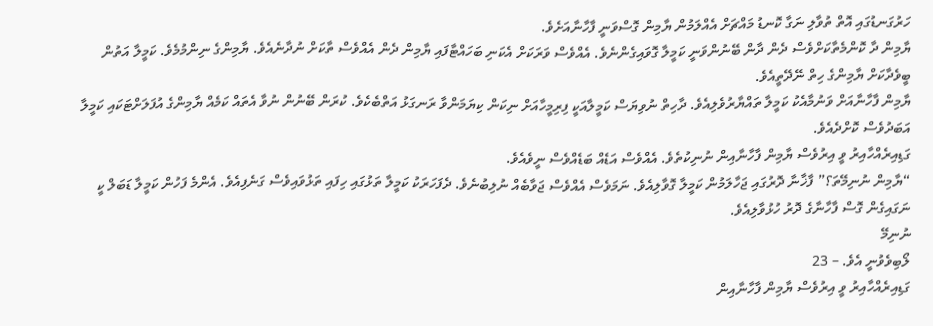ހަރުގަނޑުގައި އޮތް ތުވާލި ނަގާ ކޮނޑު މައްޗަށް އެއްލަމުން ޔާމިން ގޮސްވަނީ ފާހާނާއަށެވެ.
ޔާމިން ދާ ކޮންމެތާކަށްވެސް ދެން ދާން ބޭނުންވަނީ ކަމީލާ ގޮވައިގެންނެވެ. އެއްވެސް ވަރަކަށް އެކަނި ބަހައްޓާފައި ޔާމިން ދެން އެއްވެސް ތާކަށް ނުދާނެއެވެ. ޔާމިންގެ ނިންމުމެވެ. ކަމީލާ އަތުން ބީވެދާކަށް ޔާމިންގެ ހިތް ނޭދޭތީއެވެ.
ޔާމިން ފާހާނާއަށް ވަނުމާއެކު ކަމީލާ ތައްޔާރުވެލިއެވެ. ދާހިތް ނުވިޔަސް ކަމީލާއަކީ ފިރިމީހާއަށް ނިކަން ކިޔަމަންވާ ރަނގަޅު އަތްބެކެވެ. ކުރަން ބޭނުން ނުވާ އެތައް ކަމެއް ޔާމިންގެ އުފަލަށްޓަކައި ކަމީލާ އަބަދުވެސް ކޮށްދެއެވެ.
ގަޑިއިރެއްހާއިރު ވީ އިރުވެސް ޔާމިން ފާހާނާއިން ނުނިކުތެވެ. އެއްވެސް އަޑެއް ބަޑެއްވެސް ނީވެއެވެ.
“ޔާމިން ނުނިމޭތަ؟” ފާޚާނާ ދޮރުގައި ޖަހާލަމުން ކަމީލާ ގޮވާލިއެވެ. ނަމަވެސް އެއްވެސް ޖަވާބެއް ނުލިބުނެވެ. ދެފަހަރަކު ކަމީލާ ތަޅުގައި ހިފައި ތަޅުވައިވެސް ގަނެފިއެވެ. އެންމެ ފަހުން ކަމީލާ ޑަބަލް ކީ ނަގައިގެން ގޮސް ފާހާނާގެ ދޮރު ހުޅުވާލިއެވެ.
ނުނިމޭ
ލޯބިވެވުނީ އެވެ. – 23
ގަޑިއިރެއްހާއިރު ވީ އިރުވެސް ޔާމިން ފާހާނާއިން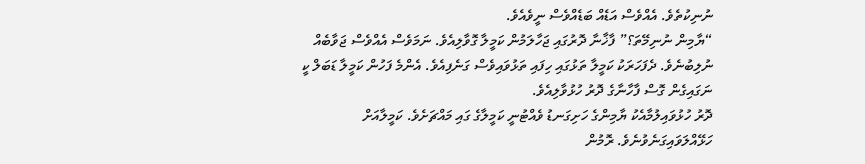ނުނިކުތެވެ. އެއްވެސް އަޑެއް ބަޑެއްވެސް ނީވެއެވެ.
“ޔާމިން ނުނިމޭތަ؟” ފާޚާނާ ދޮރުގައި ޖަހާލަމުން ކަމީލާ ގޮވާލިއެވެ. ނަމަވެސް އެއްވެސް ޖަވާބެއް ނުލިބުނެވެ. ދެފަހަރަކު ކަމީލާ ތަޅުގައި ހިފައި ތަޅުވައިވެސް ގަނެފިއެވެ. އެންމެ ފަހުން ކަމީލާ ޑަބަލް ކީ ނަގައިގެން ގޮސް ފާހާނާގެ ދޮރު ހުޅުވާލިއެވެ.
ދޮރު ހުޅުވައިލުމާއެކު ޔާމިންގެ ހަށިގަނޑު ވެއްޓުނީ ކަމީލާގެ ގައި މައްޗަށެވެ. ކަމީލާއަށް ހަޅޭއްލަވައިގަނެވުނެވެ. ރޮމުން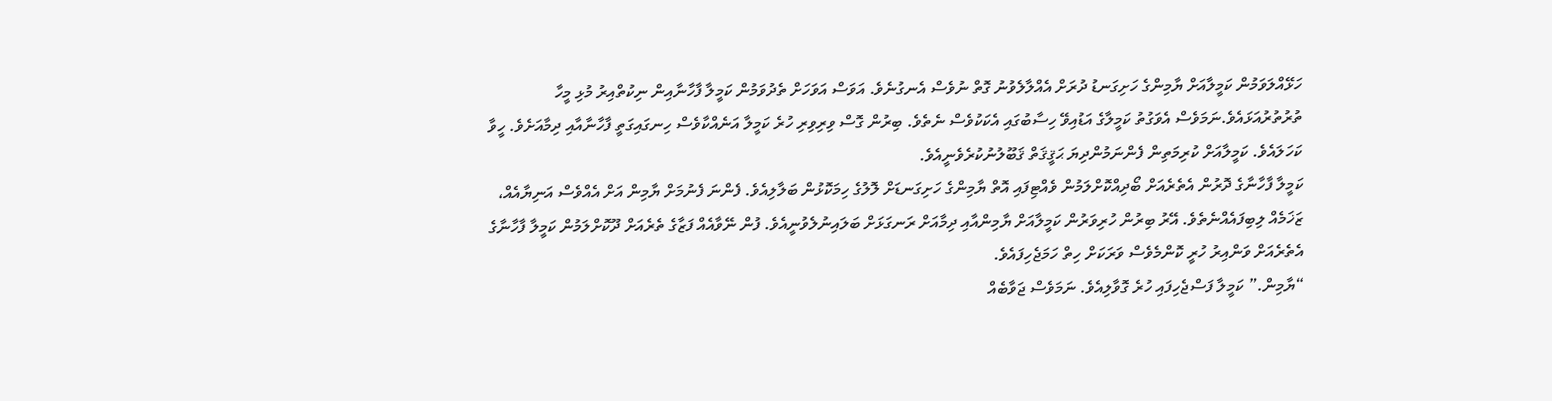ހަޅޭއްލަވަމުން ކަމީލާއަށް ޔާމިންގެ ހަށިގަނޑު ދުރަށް އެއްލާލެވުނު ގޮތް ނުވެސް އެނގުނެވެ. އަވަސް އަވަހަށް ތެދުވަމުން ކަމީލާ ފާހާނާއިން ނިކުތްއިރު މުޅި މީހާ ތުރުތުރުއަޅައެވެ.ނަމަވެސް އެވަގުތު ކަމީލާގެ އަޑުއިވޭ ހިސާބުގައި އެކަކުވެސް ނެތެވެ. ބިރުން ގޮސް ވިރިވިރި ހުރެ ކަމީލާ އަނެއްކާވެސް ހިނގައިގަތީ ފާހާނާއާއި ދިމާއަށެވެ. ހީވާ ކަހަލައެވެ. ކަމީލާއަށް ކުރިމަތިން ފެންނަމުންދިޔަ ޙަޤީޤަތް ޤަބޫލުނުކުރެވެނީއެވެ.
ކަމީލާ ފާހާނާގެ ދޮރުން އެތެރެއަށް ބޯދިއްކޮށްލަމުން ވެއްޓިފައި އޮތް ޔާމިންގެ ހަށިގަނޑަށް ލޮލުގެ ހިމަކޮޅުން ބަލާލިއެވެ. ފެންނަ ފެނުމަށް ޔާމިން އަށް އެއްވެސް އަނިޔާއެއް، ޒަޚަމެއް ލިބިފައެއްނެތެވެ. އޭރު ބިރުން ހުރިވަރުން ކަމީލާއަށް ޔާމިންއާއި ދިމާއަށް ރަނގަޅަށް ބަލައިނުލެވުނީއެވެ. ފުން ނޭވާއެއް ފަޒާގެ ތެރެއަށް ދޫކޮށްލަމުން ކަމީލާ ފާހާނާގެ އެތެރެއަށް ވަންއިރު ހުރީ ކޮންމެވެސް ވަރަކަށް ހިތް ހަމަޖެހިފައެވެ.
“ޔާމިން.” ކަމީލާ ފަސްޖެހިފައި ހުރެ ގޮވާލިއެވެ. ނަމަވެސް ޖަވާބެއް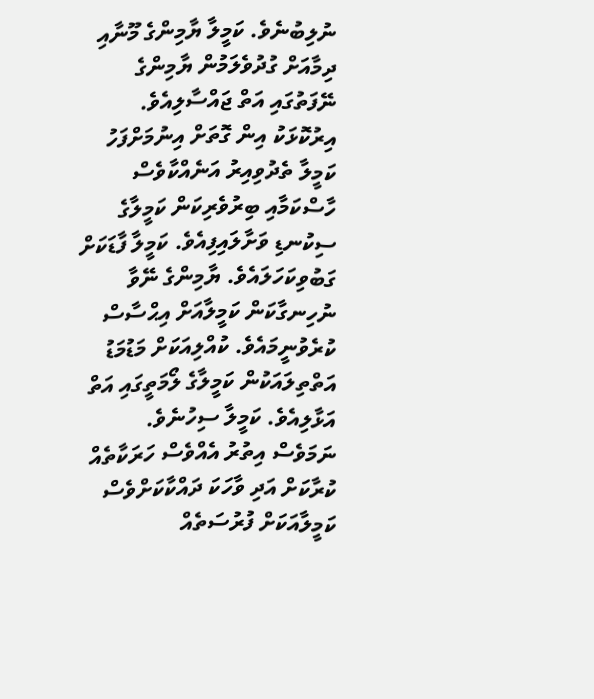ނުލިބުނެވެ. ކަމީލާ ޔާމިންގެ މޫނާއި ދިމާއަށް ގުދުވެލަމުން ޔާމިންގެ ނޭފަތުގައި އަތް ޖައްސާލިއެވެ.
އިރުކޮޅަކު އިން ގޮތަށް އިނުމަށްފަހު ކަމީލާ ތެދުވިއިރު އަނެއްކާވެސް ހާސްކަމާއި ބިރުވެރިކަން ކަމީލާގެ ސިކުނޑި ވަށާލައިފިއެވެ. ކަމީލާ ފާޑަކަށް ގަބުވިކަހަލައެވެ. ޔާމިންގެ ނޭވާ ނުހިނގާކަން ކަމީލާއަށް އިޙްސާސް ކުރެވުނީމައެވެ. ކުއްލިއަކަށް މަޑުމަޑު އަތްތިލައަކުން ކަމީލާގެ ލޯމަތީގައި އަތް އަޅާލިއެވެ. ކަމީލާ ސިހުނެވެ. ނަމަވެސް އިތުރު އެއްވެސް ހަރަކާތެއް ކުރާކަށް އަދި ވާހަކަ ދައްކާކަށްވެސް ކަމީލާއަކަށް ފުރުސަތެއް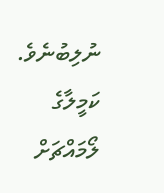ނުލިބުނެވެ. ކަމީލާގެ ލޯމައްޗަށް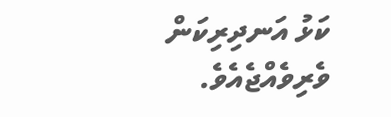ކަޅު އަނދިރިކަން ވެރިވެއްޖެއެވެ.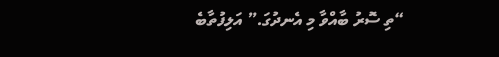“ތި ސޮރު ބާއްވާ މި އެނދުގަ.” އަލިފުތާބެ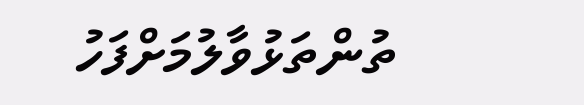ތުންތަޅުވާލުމަށްފަހު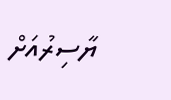ޔާސިރުއަށް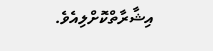އިޝާރާތްކޮށްލިއެވެ.